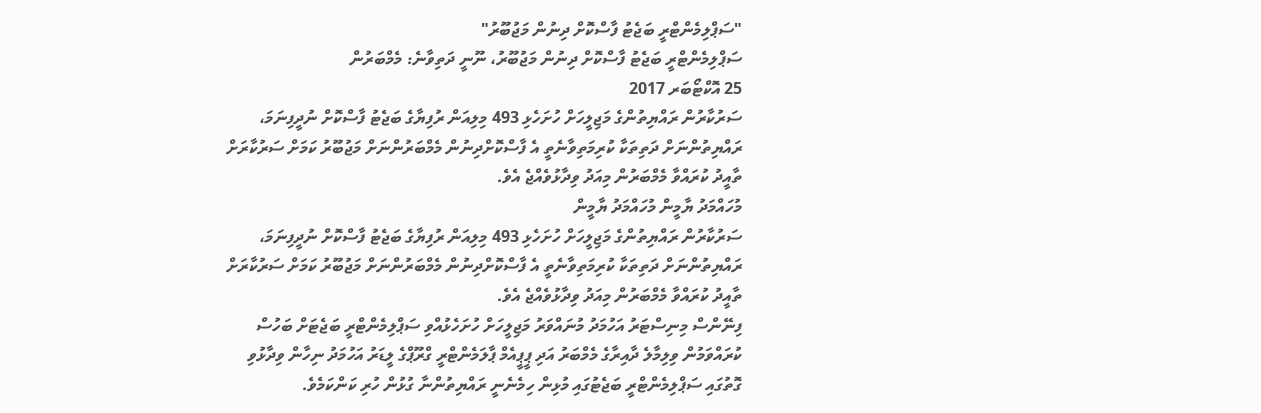"ސަޕްލިމެންޓްރީ ބަޖެޓު ފާސްކޮށް ދިނުން މަޖުބޫރު"
ސަޕްލިމެންޓްރީ ބަޖެޓު ފާސްކޮށް ދިނުން މަޖުބޫރު، ނޫނީ ދަތިވާނެ: މެމްބަރުން
25 އޮކްޓޯބަރ 2017
ސަރުކާރުން ރައްޔިތުންގެ މަޖިލީހަށް ހުށަހެޅި 493 މިލިއަން ރުފިޔާގެ ބަޖެޓު ފާސްކޮށް ނުދީފިނަމަ، ރައްޔިތުންނަށް ދަތިތަކާ ކުރިމަތިވާނެތީ އެ ފާސްކޮށްދިނުން މެމްބަރުންނަށް މަޖުބޫރު ކަމަށް ސަރުކާރަށް ތާއީދު ކުރައްވާ މެމްބަރުން މިއަދު ވިދާޅުވެއްޖެ އެވެ.
މުހައްމަދު ޔާމީން މުހައްމަދު ޔާމީން
ސަރުކާރުން ރައްޔިތުންގެ މަޖިލީހަށް ހުށަހެޅި 493 މިލިއަން ރުފިޔާގެ ބަޖެޓު ފާސްކޮށް ނުދީފިނަމަ، ރައްޔިތުންނަށް ދަތިތަކާ ކުރިމަތިވާނެތީ އެ ފާސްކޮށްދިނުން މެމްބަރުންނަށް މަޖުބޫރު ކަމަށް ސަރުކާރަށް ތާއީދު ކުރައްވާ މެމްބަރުން މިއަދު ވިދާޅުވެއްޖެ އެވެ.
ފިނޭންސް މިނިސްޓަރު އަހުމަދު މުނައްވަރު މަޖިލީހަށް ހުށަހެޅުއްވި ސަޕްލިމެންޓްރީ ބަޖެޓަށް ބަހުސް ކުރައްވަމުން ވިލިމާލެ ދާއިރާގެ މެމްބަރު އަދި ޕީޕީއެމް ޕާލަމެންޓްރީ ގްރޫޕްގެ ލީޑަރު އަހުމަދު ނިހާން ވިދާޅުވި ގޮތުގައި ސަޕްލިމެންޓްރީ ބަޖެޓުގައި މުޅިން ހިމެނެނީ ރައްޔިތުންނާ ގުޅުން ހުރި ކަންކަމެވެ.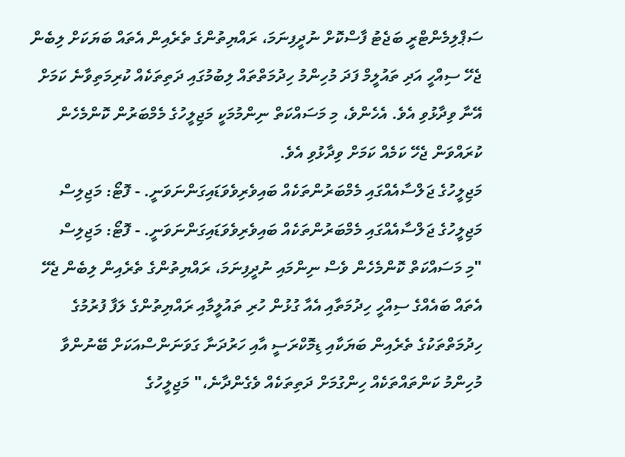ސަޕްލިމެންޓްރީ ބަޖެޓު ފާސްކޮށް ނުދީފިނަމަ، ރައްޔިތުންގެ ތެރެއިން އެތައް ބަޔަކަށް ލިބެން ޖެހޭ ސިއްހީ އަދި ތައުލީމް ފަދަ މުހިންމު ހިދުމަތްތައް ލިބުމުގައި ދަތިތަކެއް ކުރިމަތިވާނެ ކަމަށް އޭނާ ވިދާޅުވި އެވެ. އެހެންވެ، މި މަސައްކަތް ނިންމުމަކީ މަޖިލީހުގެ މެމްބަރުން ކޮންމެހެން ކުރައްވަން ޖެހޭ ކަމެއް ކަމަށް ވިދާޅުވި އެވެ.
މަޖިލީހުގެ ޖަލްސާއެއްގައި މެމްބަރުންތަކެއް ބައިވެރިވެވަޑައިގަންނަވަނީ. - ފޮޓޯ: މަޖިލިސް
މަޖިލީހުގެ ޖަލްސާއެއްގައި މެމްބަރުންތަކެއް ބައިވެރިވެވަޑައިގަންނަވަނީ. - ފޮޓޯ: މަޖިލިސް
"މި މަސައްކަތް ކޮންމެހެން ވެސް ނިންމައި ނުދީފިނަމަ، ރައްޔިތުންގެ ތެރެއިން ލިބެން ޖެހޭ އެތައް ބައެއްގެ ސިއްހީ ހިދުމަތާއި އެއާ ގުޅުން ހުރި ތައުލީމާއި ރައްޔިތުންގެ ލަފާ ފުރުމުގެ ހިދުމަތްތަކުގެ ތެރެއިން ބަޔަކާއި ޑިމޮކްރަސީ އާއި ހަރުދަނާ ގަވަނަންސްއަކަށް ބޭނުންވާ މުހިންމު ކަންތައްތަކެއް ހިންގުމަށް ދަތިތަކެއް ވެގެންދާނެ،" މަޖިލީހުގެ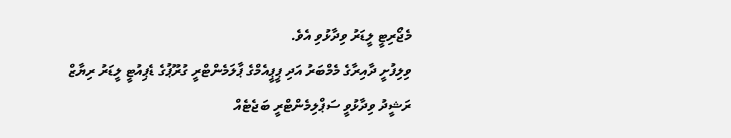މެޖޯރިޓީ ލީޑަރު ވިދާޅުވި އެވެ.
ވިލިފުށީ ދާއިރާގެ މެމްބަރު އަދި ޕީޕީއެމްގެ ޕާލަމެންޓްރީ ގުރޫޕުގެ ޑެޕިއުޓީ ލީޑަރު ރިޔާޒް ރަޝީދު ވިދާޅުވީ ސަޕްލިމެންޓްރީ ބަޖެޓެއް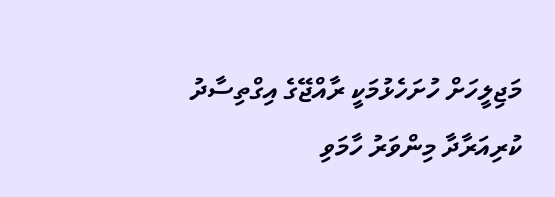މަޖިލީހަށް ހުށަހެޅުމަކީ ރާއްޖޭގެ އިގްތިސާދު ކުރިއަރާދާ މިންވަރު ހާމަވި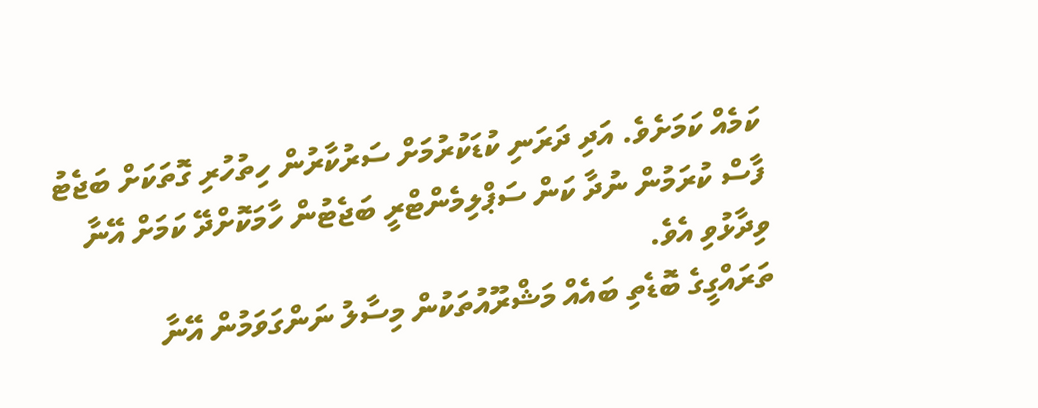ކަމެއް ކަމަށެވެ. އަދި ދަރަނި ކުޑަކުރުމަށް ސަރުކާރުން ހިތުހުރި ގޮތަކަށް ބަޖެޓު ފާސް ކުރަމުން ނުދާ ކަން ސަޕްލިމެންޓްރީ ބަޖެޓުން ހާމަކޮށްދޭ ކަމަށް އޭނާ ވިދާޅުވި އެވެ.
ތަރައްގީގެ ބޮޑެތި ބައެއް މަޝްރޫއުތަކުން މިސާލު ނަންގަވަމުން އޭނާ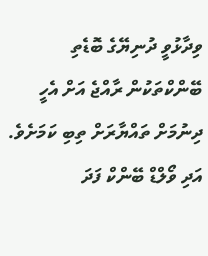ވިދާޅުވީ ދުނިޔޭގެ ބޮޑެތި ބޭންކްތަކުން ރާއްޖެ އަށް އެހީ ދިނުމަށް ތައްޔާރަށް ތިބި ކަމަށެވެ. އަދި ވޯލްޑް ބޭންކް ފަދަ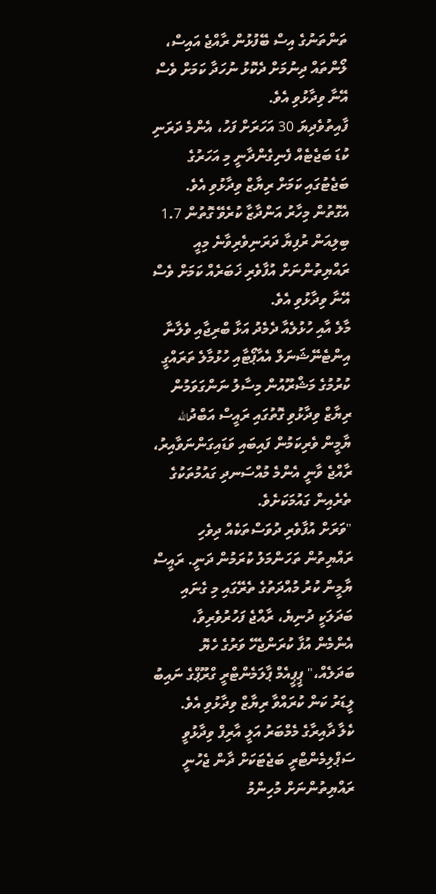ތަންތަނުގެ އިސް ބޭފުޅުން ރާއްޖެ އައިސް، ލޯންތައް ދިނުމަށް ދެކޮޅު ނުހަދާ ކަމަށް ވެސް އޭނާ ވިދާޅުވި އެވެ.
ފާއިތުވެދިޔަ 30 އަހަރަށް ފަހު، އެންމެ ދަރަނި ކުޑަ ބަޖެޓެއް ފެނިގެންދާނީ މި އަހަރުގެ ބަޖެޓުގައި ކަމަށް ރިޔާޒް ވިދާޅުވި އެވެ. އެގޮތުން މިހާރު އަންދާޒާ ކުރެވޭ ގޮތުން 1.7 ބިލިއަން ރުފިޔާ ދަރަނިވެރިވާނެ މިއީ ރައްޔިތުންނަށް އުފާވެރި ޚަބަރެއް ކަމަށް ވެސް އޭނާ ވިދާޅުވި އެވެ.
މާލެ އާއި ހުޅުލެއާ ދެމެދު އަޅާ ބްރިޖާއި ވެލާނާ އިންޓެނޭޝަނަލް އެއާޕޯޓާއި ހުޅުމާލެ ތަރައްގީ ކުރުމުގެ މަޝްރޫއުން މިސާލު ނަންގަވަމުން ރިޔާޒް ވިދާޅުވި ގޮތުގައި ރައީސް އަބްދުالله ޔާމީން ވެރިކަމުން ފައިބައި ވަޑައިގަންނަވާއިރު، ރާއްޖެ ވާނީ އެންމެ މުއްސަނދި ގައުމުތަކުގެ ތެރެއިން ގައުމަކަށެވެ.
"ވަރަށް އުފާވެރި ދުވަސްތަކެއް ދިވެހި ރައްޔިތުން ތަހަންމަލު ކުރަމުން ދަނީ. ރައީސް ޔާމީން ކުރު މުއްދަތުގެ ތެރޭގައި މި ގެނައި ބަދަލަކީ ދުނިޔެ، ރާއްޖެ ފަހުރުވެރިވާ، އެންމެން އުފާ ކުރަންޖެހޭ ވަރުގެ ހެޔޮ ބަދަލެއް،" ޕީޕީއެމް ޕާލަމެންޓްރީ ގްރޫޕްގެ ނައިބު ލީޑަރު ކަން ކުރައްވާ ރިޔާޒް ވިދާޅުވި އެވެ.
ކެލާ ދާއިރާގެ މެމްބަރު އަލީ އާރިފް ވިދާޅުވީ ސަޕްލިމެންޓްރީ ބަޖެޓަކަށް ދާން ޖެހުނީ ރައްޔިތުންނަށް މުހިންމު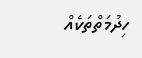ހިދުމަތްތަކެއް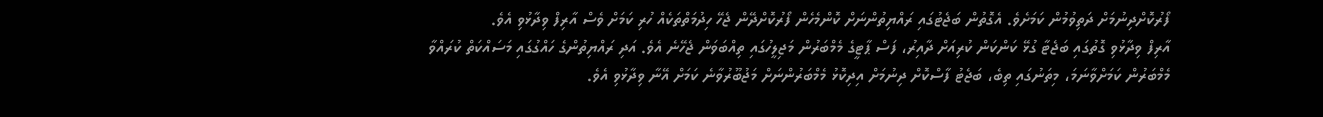ފޯރުކޮށްދިނުމަށް ދަތިވުމުން ކަމަށެވެ. އެގޮތުން ބަޖެޓުގައި ރައްޔިތުންނަށް ކޮންމެހެން ފޯރުކޮށްދޭން ޖެހޭ ހިދުމަތްތަކެއް ހުރި ކަމަށް ވެސް އާރިފް ވިދާޅުވި އެވެ.
އާރިފް ވިދާޅުވި ގޮތުގައި ބަޖެޓާ ގުޅޭ ކަންކަން ކުރިއަށް ދާއިރު، ފަސް ޕާޓީގެ މެމްބަރުން މަޖިލީހުގައި ތިއްބަވަން ޖެހޭނެ އެވެ. އަދި ރައްޔިތުންގެ ހައްގުގައި މަސައްކަތް ކުރައްވާ މެމްބަރުން ކަމަށްވާނަމަ، މިތަނުގައި ތިބެ، ބަޖެޓު ފާސްކޮށް ދިނުމަށް އިދިކޮޅު މެމްބަރުންނަށް މަޖުބޫރުވާނެ ކަމަށް އޭނާ ވިދާޅުވި އެވެ.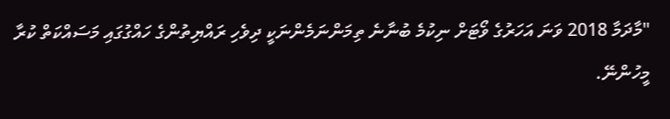"މާދަމާ 2018 ވަނަ އަހަރުގެ ވޯޓަށް ނިކުމެ ބުނާނެ ތިމަންނަމެންނަކީ ދިވެހި ރައްޔިތުންގެ ހައްގުގައި މަސައްކަތް ކުރާ މީހުންނޭ.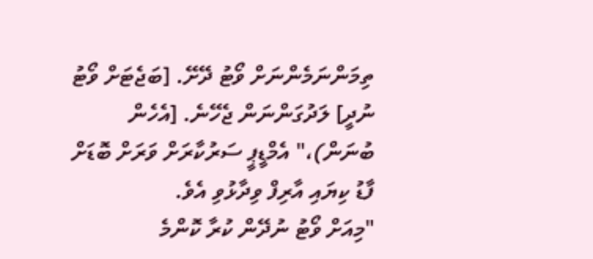ތިމަންނަމެންނަށް ވޯޓު ދޭށޭ. [ބަޖެޓަށް ވޯޓު ނުދީ] ލަދުގަންނަން ޖެހޭނެ. [އެހެން ބުނަން)،" އެމްޑީޕީ ސަރުކާރަށް ވަރަށް ބޮޑަށް ފާޑު ކިޔައި އާރިފް ވިދާޅުވި އެވެ.
"މިއަށް ވޯޓު ނުދޭން ކުރާ ކޮންމެ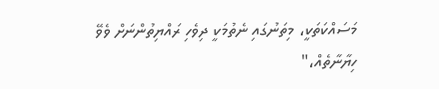މަސައްކަތަކީ، މިތަނުގައި ނެތުމަކީ ދިވެހި ރައްޔިތުންނަށް ވެވޭ ހިޔާނާތެއް،"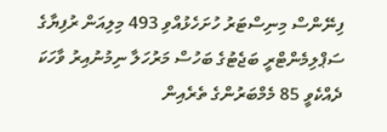ފިނޭންސް މިނިސްޓަރު ހުށަހެޅުއްވި 493 މިލިއަން ރުފިޔާގެ ސަޕްލިމެންޓްރީ ބަޖެޓުގެ ބަހުސް މަރުހަލާ ނިމުނުއިރު ވާހަކަ ދެއްކެވީ 85 މެމްބަރުންގެ ތެރެއިން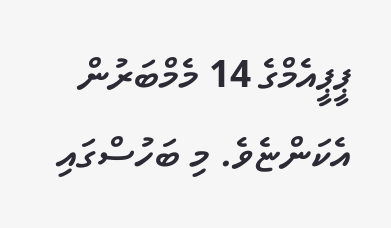ޕީޕީއެމްގެ 14 މެމްބަރުން އެކަންޏެވެ. މި ބަހުސްގައި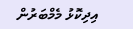އިދިކޮޅު މެމްބަރުން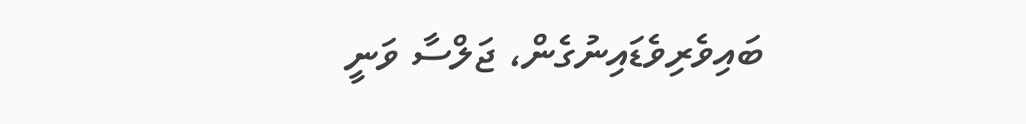ބައިވެރިވެޑައިނުގެން، ޖަލްސާ ވަނީ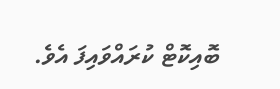ބޮއިކޮޓް ކުރައްވައިފަ އެވެ.